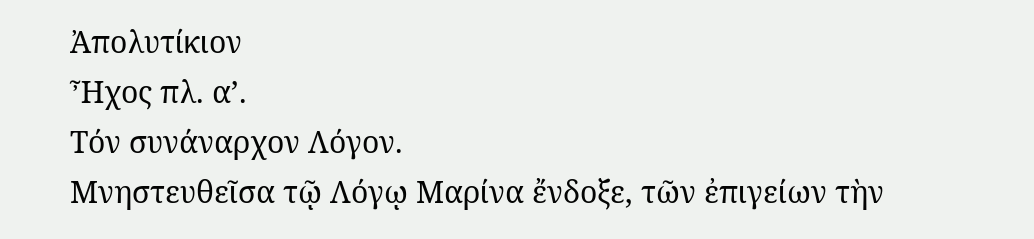Ἀπολυτίκιον
Ἦχος πλ. α’.
Τόν συνάναρχον Λόγον.
Μνηστευθεῖσα τῷ Λόγῳ Μαρίνα ἔνδοξε, τῶν ἐπιγείων τὴν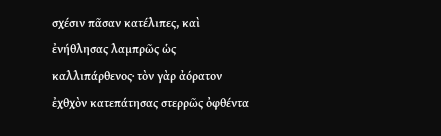σχέσιν πᾶσαν κατέλιπες, καὶ ἐνήθλησας λαμπρῶς ὡς καλλιπάρθενος· τὸν γὰρ ἀόρατον ἐχθχὸν κατεπάτησας στερρῶς ὀφθέντα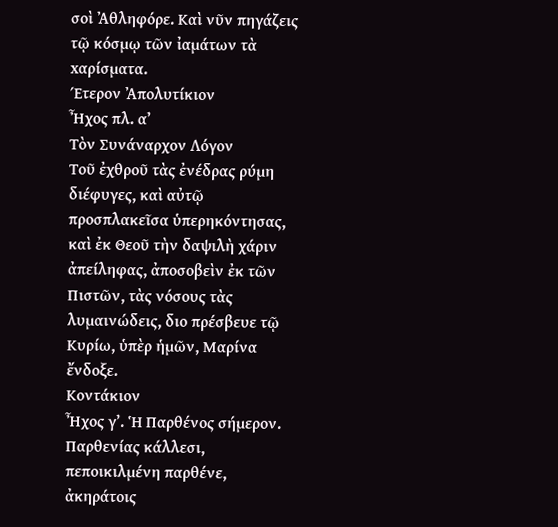σοὶ Ἀθληφόρε. Καὶ νῦν πηγάζεις τῷ κόσμῳ τῶν ἰαμάτων τὰ xαρίσματα.
Έτερον Ἀπολυτίκιον
Ἦχος πλ. α’
Τὸν Συνάναρχον Λόγον
Τοῦ ἐχθροῦ τὰς ἐνέδρας ρύμη διέφυγες, καὶ αὐτῷ προσπλακεῖσα ὑπερηκόντησας, καὶ ἐκ Θεοῦ τὴν δαψιλὴ χάριν ἀπείληφας, ἀποσοβεὶν ἐκ τῶν Πιστῶν, τὰς νόσους τὰς λυμαινώδεις, διο πρέσβευε τῷ Κυρίω, ὑπὲρ ἡμῶν, Μαρίνα ἔνδοξε.
Κοντάκιον
Ἦχος γ’. Ἡ Παρθένος σήμερον.
Παρθενίας κάλλεσι, πεποικιλμένη παρθένε, ἀκηράτοις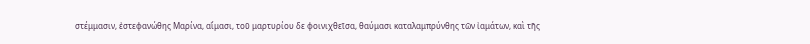στέμμασιν, ἐστεφανώθης Mαρίνα, αἵμασι, τοῦ μαρτυρίου δε φοινιχθεῖσα, θαύμασι καταλαμπρύνθης τῶν ἰαμάτων, καὶ τῆς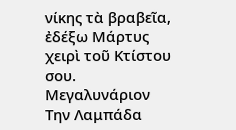νίκης τὰ βραβεῖα, ἐδέξω Μάρτυς χειρὶ τοῦ Κτίστου σου.
Μεγαλυνάριον
Την Λαμπάδα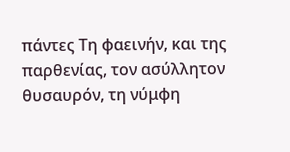πάντες Τη φαεινήν, και της παρθενίας, τον ασύλλητον θυσαυρόν, τη νύμφη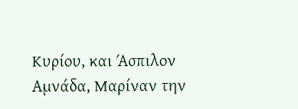Κυρίου, και Άσπιλον Αμνάδα, Μαρίναν την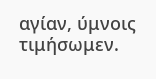αγίαν, ύμνοις τιμήσωμεν.